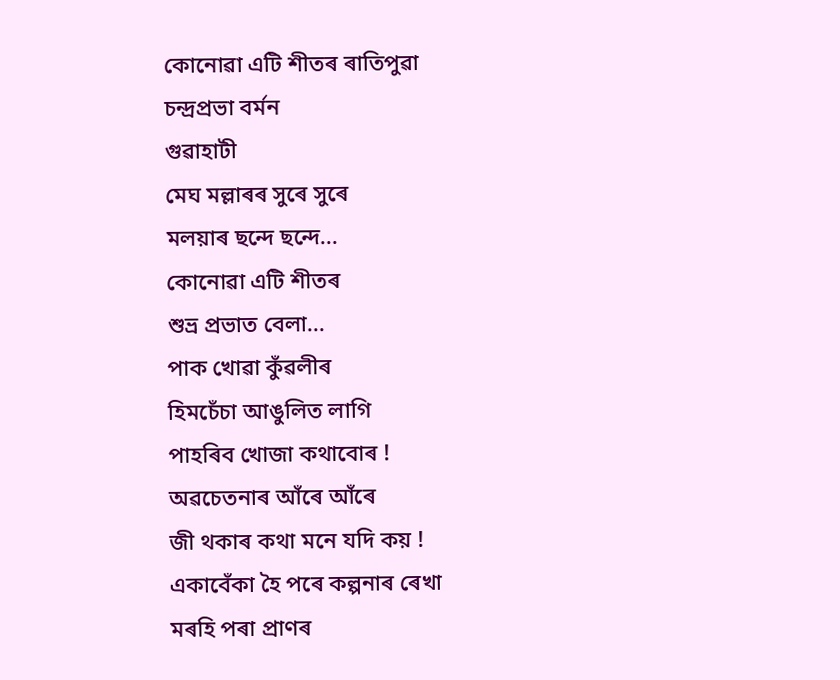কোনোৱা এটি শীতৰ ৰাতিপুৱা
চন্দ্ৰপ্ৰভা বৰ্মন
গুৱাহাটী
মেঘ মল্লাৰৰ সুৰে সুৰে
মলয়াৰ ছন্দে ছন্দে...
কোনোৱা এটি শীতৰ
শুভ্ৰ প্ৰভাত বেলা...
পাক খোৱা কুঁৱলীৰ
হিমচেঁচা আঙুলিত লাগি
পাহৰিব খোজা কথাবোৰ !
অৱচেতনাৰ আঁৰে আঁৰে
জী থকাৰ কথা মনে যদি কয় !
একাবেঁকা হৈ পৰে কল্পনাৰ ৰেখা
মৰহি পৰা প্ৰাণৰ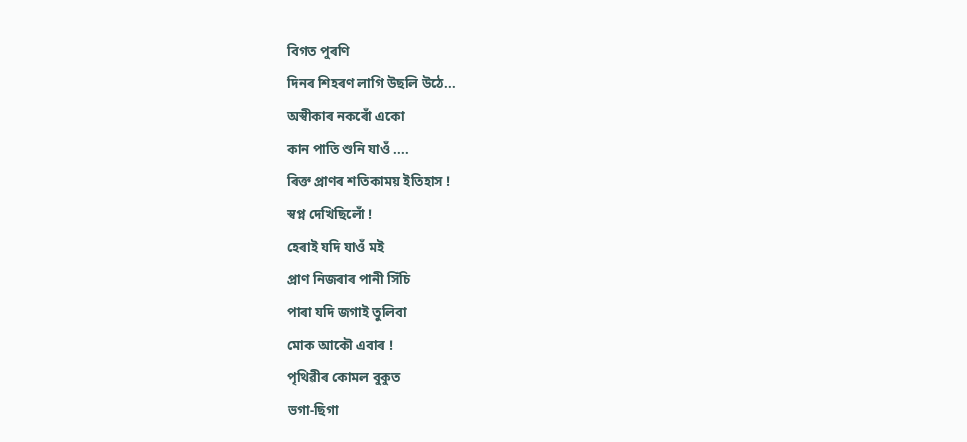বিগত পুৰণি
দিনৰ শিহৰণ লাগি উছলি উঠে...
অস্বীকাৰ নকৰোঁ একো
কান পাতি শুনি যাওঁ ....
ৰিক্ত প্ৰাণৰ শতিকাময় ইতিহাস !
স্বপ্ন দেখিছিলোঁ !
হেৰাই যদি যাওঁ মই
প্ৰাণ নিজৰাৰ পানী সিঁচি
পাৰা যদি জগাই তুলিবা
মোক আকৌ এবাৰ !
পৃথিৱীৰ কোমল বুকুত
ভগা-ছিগা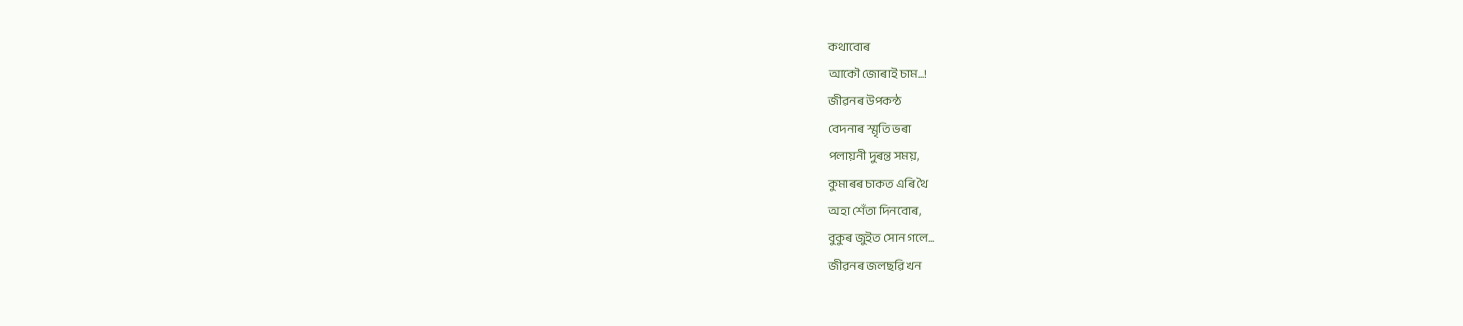কথাবোৰ
আকৌ জোৰাই চাম...!
জীৱনৰ উপকন্ঠ
বেদনাৰ স্মৃতি ভৰা
পলায়নী দুৰন্ত সময়,
কুমাৰৰ চাকত এৰি থৈ
অহা শেঁতা দিনবোৰ,
বুকুৰ জুইত সোন গলে...
জীৱনৰ জলছৱি খন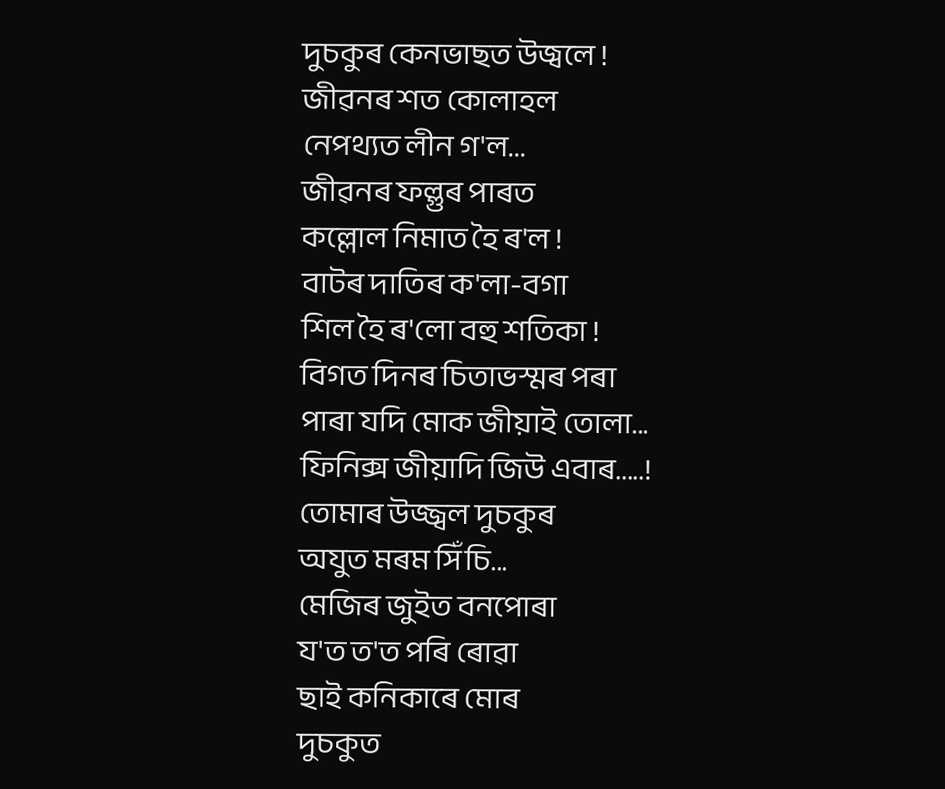দুচকুৰ কেনভাছত উজ্বলে !
জীৱনৰ শত কোলাহল
নেপথ্যত লীন গ'ল...
জীৱনৰ ফল্গুৰ পাৰত
কল্লোল নিমাত হৈ ৰ'ল !
বাটৰ দাতিৰ ক'লা-বগা
শিল হৈ ৰ'লো বহু শতিকা !
বিগত দিনৰ চিতাভস্মৰ পৰা
পাৰা যদি মোক জীয়াই তোলা...
ফিনিক্স জীয়াদি জিউ এবাৰ.....!
তোমাৰ উজ্জ্বল দুচকুৰ
অযুত মৰম সিঁচি...
মেজিৰ জুইত বনপোৰা
য'ত ত'ত পৰি ৰোৱা
ছাই কনিকাৰে মোৰ
দুচকুত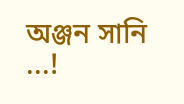অঞ্জন সানি ...!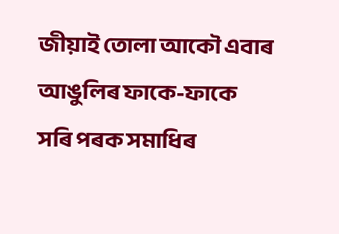জীয়াই তোলা আকৌ এবাৰ
আঙুলিৰ ফাকে-ফাকে
সৰি পৰক সমাধিৰ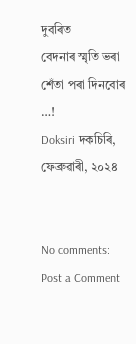দুবৰিত
বেদনাৰ স্মৃতি ভৰা
শেঁতা পৰা দিনবোৰ …!
Doksiri দকচিৰি, ফেব্ৰুৱাৰী, ২০২৪


No comments:
Post a Comment